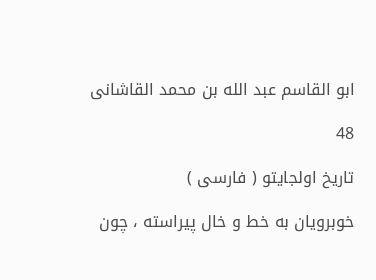ابو القاسم عبد الله بن محمد القاشانى

48

تاريخ اولجايتو ( فارسى )

خوبرويان به خط و خال پيراسته ، چون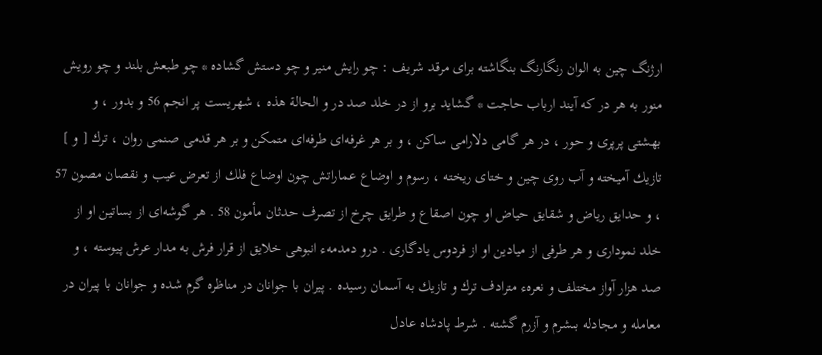ارژنگ چين به الوان رنگارنگ بنگاشته براى مرقد شريف : چو رايش منير و چو دستش گشاده * چو طبعش بلند و چو رويش منور به هر در كه آيند ارباب حاجت * گشايد برو از در خلد صد در و الحالة هذه ، شهريست پر انجم 56 و بدور ، و بهشتى پرپرى و حور ، در هر گامى دلارامى ساكن ، و بر هر غرفه‌اى طرفه‌اى متمكن و بر هر قدمى صنمى روان ، ترك [ و ] تازيك آميخته و آب روى چين و ختاى ريخته ، رسوم و اوضاع عماراتش چون اوضاع فلك از تعرض عيب و نقصان مصون 57 ، و حدايق رياض و شقايق حياض او چون اصقاع و طرايق چرخ از تصرف حدثان مأمون 58 . هر گوشه‌اى از بساتين او از خلد نمودارى و هر طرفى از ميادين او از فردوس يادگارى . درو دمدمهء انبوهى خلايق از قرار فرش به مدار عرش پيوسته ، و صد هزار آواز مختلف و نعرهء مترادف ترك و تازيك به آسمان رسيده . پيران با جوانان در مناظره گرم شده و جوانان با پيران در معامله و مجادله بىشرم و آزرم گشته . شرط پادشاه عادل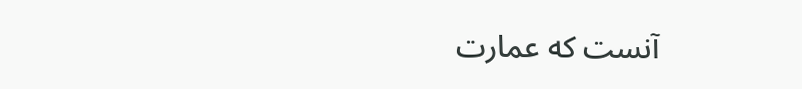آنست كه عمارت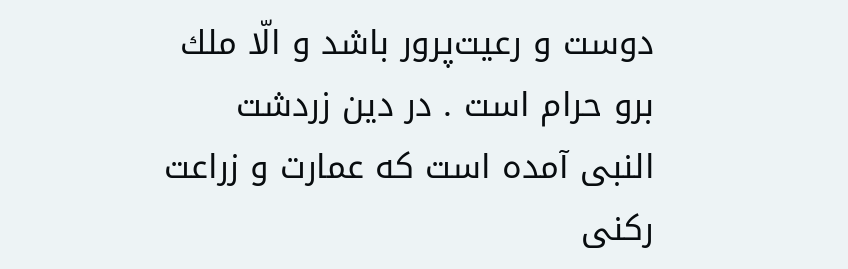دوست و رعيت‌پرور باشد و الّا ملك برو حرام است . در دين زردشت النبى آمده است كه عمارت و زراعت ركنى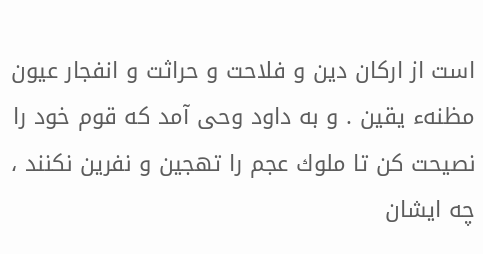است از اركان دين و فلاحت و حراثت و انفجار عيون مظنهء يقين . و به داود وحى آمد كه قوم خود را نصيحت كن تا ملوك عجم را تهجين و نفرين نكنند ، چه ايشان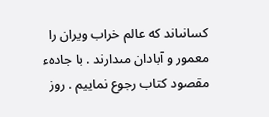كسانىاند كه عالم خراب ويران را معمور و آبادان مىدارند . با جادهء مقصود كتاب رجوع نماييم . روز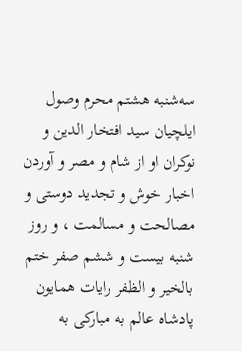سه‌شنبه هشتم محرم وصول ايلچيان سيد افتخار الدين و نوكران او از شام و مصر و آوردن اخبار خوش و تجديد دوستى و مصالحت و مسالمت ، و روز شنبه بيست و ششم صفر ختم بالخير و الظفر رايات همايون پادشاه عالم به مباركى به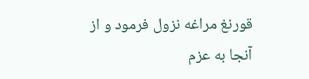قورنغ مراغه نزول فرمود و از آنجا به عزم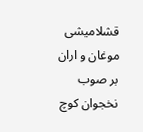قشلاميشى موغان و اران بر صوب نخجوان كوچ